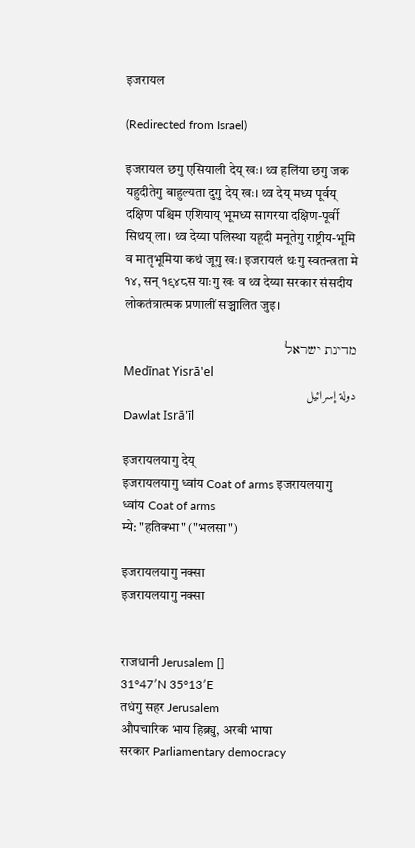इजरायल

(Redirected from Israel)

इजरायल छगु एसियाली देय् खः। थ्व हलिंया छगु जक यहुदीतेगु बाहुल्यता दुगु देय् खः। थ्व देय् मध्य पूर्वय् दक्षिण पश्चिम एशियाय् भूमध्य सागरया दक्षिण-पूर्वी सिथय् ला। थ्व देय्या पलिस्था यहूदी मनूतेगु राष्ट्रीय-भूमि व मातृभूमिया कथं जूगु खः। इजरायलं थःगु स्वतन्त्रता मे १४, सन् १९४८स याःगु खः व थ्व देय्या सरकार संसदीय लोकतंत्रात्मक प्रणालीं सञ्चालित जुइ।

מדינת ישראל
Medīnat Yisrā'el
دولة إسرائيل
Dawlat Isrā'īl

इजरायलयागु देय्
इजरायलयागु ध्वांय Coat of arms इजरायलयागु
ध्वांय Coat of arms
म्ये: "हतिक्भा" ("भलसा")

इजरायलयागु नक्सा
इजरायलयागु नक्सा


राजधानी Jerusalem []
31°47′N 35°13′E
तधंगु सहर Jerusalem
औपचारिक भाय हिब्र्यु, अरबी भाषा
सरकार Parliamentary democracy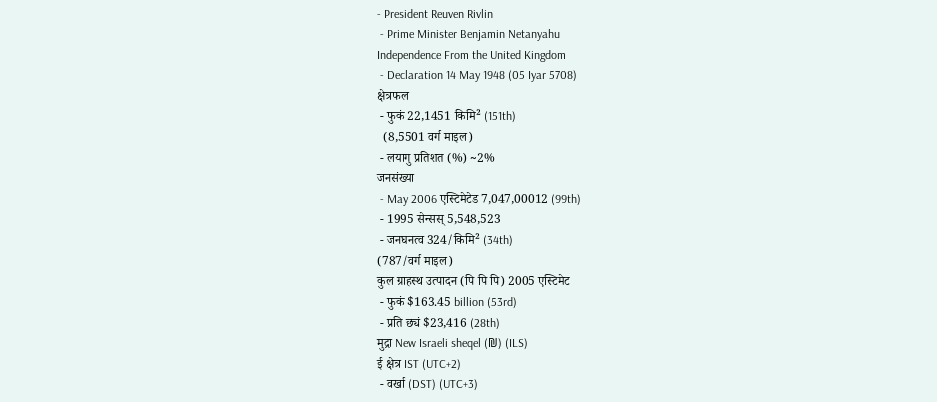- President Reuven Rivlin
 - Prime Minister Benjamin Netanyahu
Independence From the United Kingdom
 - Declaration 14 May 1948 (05 Iyar 5708)
क्षेत्रफल
 - फुकं 22,1451 किमि² (151th)
  (8,5501 वर्ग माइल)
 - लयागु प्रतिशत (%) ~2%
जनसंख्या
 - May 2006 एस्टिमेटेड 7,047,00012 (99th)
 - 1995 सेन्सस् 5,548,523
 - जनघनत्व 324/किमि² (34th)
(787/वर्ग माइल)
कुल ग्राहस्थ उत्पादन (पि पि पि) 2005 एस्टिमेट
 - फुकं $163.45 billion (53rd)
 - प्रति छ्यं $23,416 (28th)
मुद्रा New Israeli sheqel (₪) (ILS)
ई क्षेत्र IST (UTC+2)
 - वर्खा (DST) (UTC+3)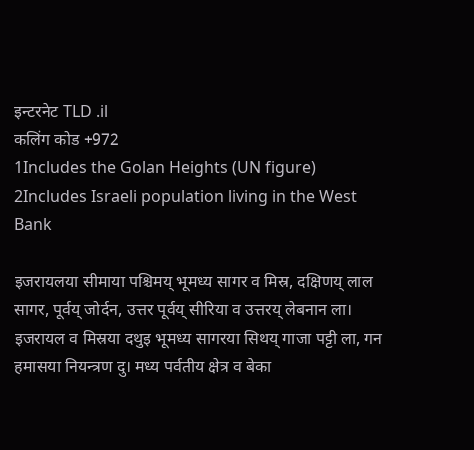इन्टरनेट TLD .il
कलिंग कोड +972
1Includes the Golan Heights (UN figure)
2Includes Israeli population living in the West Bank

इजरायलया सीमाया पश्चिमय् भूमध्य सागर व मिस्र, दक्षिणय् लाल सागर, पूर्वय् जोर्दन, उत्तर पूर्वय् सीरिया व उत्तरय् लेबनान ला। इजरायल व मिस्रया दथुइ भूमध्य सागरया सिथय् गाजा पट्टी ला, गन हमासया नियन्त्रण दु। मध्य पर्वतीय क्षेत्र व बेका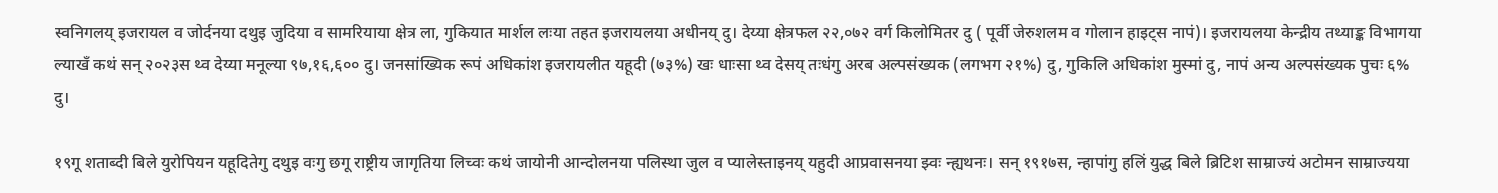स्वनिगलय् इजरायल व जोर्दनया दथुइ जुदिया व सामरियाया क्षेत्र ला, गुकियात मार्शल लःया तहत इजरायलया अधीनय् दु। देय्या क्षेत्रफल २२,०७२ वर्ग किलोमितर दु ( पूर्वी जेरुशलम व गोलान हाइट्स नापं)। इजरायलया केन्द्रीय तथ्याङ्क विभागया ल्याखँ कथं सन् २०२३स थ्व देय्या मनूल्या ९७,१६,६०० दु। जनसांख्यिक रूपं अधिकांश इजरायलीत यहूदी (७३%) खः धाःसा थ्व देसय् तःधंगु अरब अल्पसंख्यक (लगभग २१%) दु, गुकिलि अधिकांश मुस्मां दु, नापं अन्य अल्पसंख्यक पुचः ६% दु।

१९गू शताब्दी बिले युरोपियन यहूदितेगु दथुइ वःगु छगू राष्ट्रीय जागृतिया लिच्वः कथं जायोनी आन्दोलनया पलिस्था जुल व प्यालेस्ताइनय् यहुदी आप्रवासनया झ्वः न्ह्यथनः। सन् १९१७स, न्हापांगु हलिं युद्ध बिले ब्रिटिश साम्राज्यं अटोमन साम्राज्यया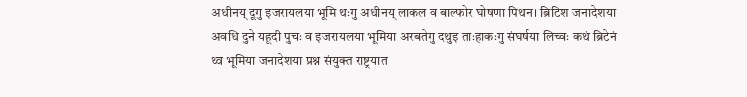अधीनय् दूगु इजरायलया भूमि थःगु अधीनय् लाकल व बाल्फोर घोषणा पिथन। ब्रिटिश जनादेशया अवधि दुने यहूदी पुचः व इजरायलया भूमिया अरबतेगु दथुइ ताःहाकःगु संघर्षया लिच्वः कथं ब्रिटेनं थ्व भूमिया जनादेशया प्रश्न संयुक्त राष्ट्रयात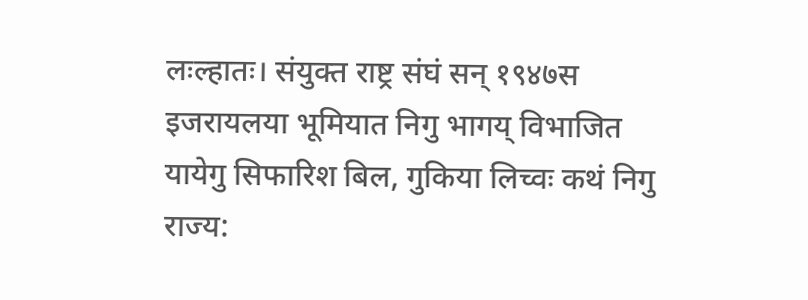लःल्हातः। संयुक्त राष्ट्र संघं सन् १९४७स इजरायलया भूमियात निगु भागय् विभाजित यायेगु सिफारिश बिल, गुकिया लिच्वः कथं निगु राज्य: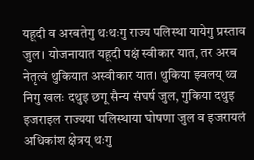यहूदी व अरबतेगु थःथःगु राज्य पलिस्था यायेगु प्रस्ताव जुल। योजनायात यहूदी पक्षं स्वीकार यात, तर अरब नेतृत्वं थुकियात अस्वीकार यात। थुकिया झ्वलय् थ्व निगु खलः दथुइ छगू सैन्य संघर्ष जुल, गुकिया दथुइ इजराइल राज्यया पलिस्थाया घोषणा जुल व इजरायलं अधिकांश क्षेत्रय् थःगु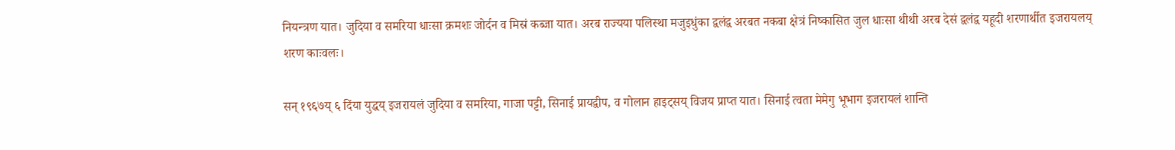नियन्त्रण यात। जुदिया व समरिया धाःसा क्रमशः जोर्दन व मिस्रं कब्जा यात। अरब राज्यया पलिस्था मजुइधुंका द्वलंद्व अरबत नकबा क्षेत्रं निष्कासित जुल धाःसा थीथी अरब देसं द्वलंद्व यहूदी शरणार्थीत इजरायलय् शरण काःवलः।

सन् १९६७य् ६ दिंया युद्धय् इजरायलं जुदिया व समरिया, गाजा पट्टी, सिनाई प्रायद्वीप, व गोलान हाइट्सय् विजय प्राप्त यात। सिनाई त्वता मेमेगु भूभाग इजरायलं शान्ति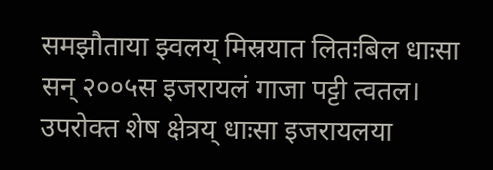समझौताया झ्वलय् मिस्रयात लितःबिल धाःसा सन् २००५स इजरायलं गाजा पट्टी त्वतल। उपरोक्त शेष क्षेत्रय् धाःसा इजरायलया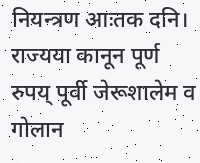नियन्त्रण आःतक दनि। राज्यया कानून पूर्ण रुपय् पूर्वी जेरूशालेम व गोलान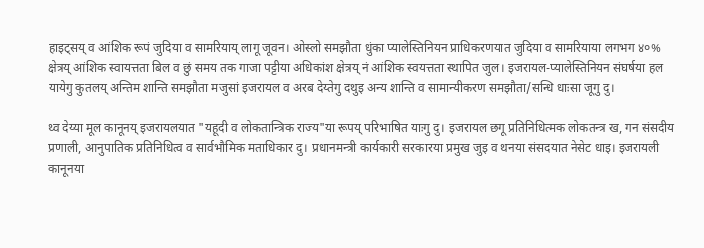हाइट्सय् व आंशिक रूपं जुदिया व सामरियाय् लागू जूवन। ओस्लो समझौता धुंका प्यालेस्तिनियन प्राधिकरणयात जुदिया व सामरियाया लगभग ४०% क्षेत्रय् आंशिक स्वायत्तता बिल व छुं समय तक गाजा पट्टीया अधिकांश क्षेत्रय् नं आंशिक स्वयत्तता स्थापित जुल। इजरायल-प्यालेस्तिनियन संघर्षया हल यायेगु कुतलय् अन्तिम शान्ति समझौता मजुसां इजरायल व अरब देय्तेगु दथुइ अन्य शान्ति व सामान्यीकरण समझौता/सन्धि धाःसा जूगु दु।

थ्व देय्या मूल कानूनय् इजरायलयात "यहूदी व लोकतान्त्रिक राज्य"या रूपय् परिभाषित याःगु दु। इजरायल छगू प्रतिनिधित्मक लोकतन्त्र ख, गन संसदीय प्रणाली, आनुपातिक प्रतिनिधित्व व सार्वभौमिक मताधिकार दु। प्रधानमन्त्री कार्यकारी सरकारया प्रमुख जुइ व थनया संसदयात नेसेट धाइ। इजरायली कानूनया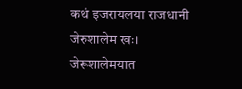कथं इजरायलया राजधानी जेरुशालेम खः। जेरूशालेमयात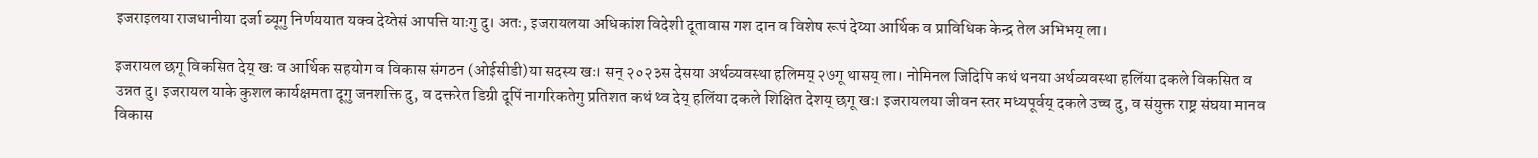इजराइलया राजधानीया दर्जा ब्यूगु निर्णययात यक्व देय्तेसं आपत्ति याःगु दु। अतः, इजरायलया अधिकांश विदेशी दूतावास गश दान व विशेष रूपं देय्या आर्थिक व प्राविधिक केन्द्र तेल अभिभय् ला।

इजरायल छगू विकसित देय् खः व आर्थिक सहयोग व विकास संगठन (ओईसीडी)या सदस्य खः। सन् २०२३स देसया अर्थव्यवस्था हलिमय् २७गू थासय् ला। नोमिनल जिदिपि कथं थनया अर्थव्यवस्था हलिंया दकले विकसित व उन्नत दु। इजरायल याके कुशल कार्यक्षमता दूगु जनशक्ति दु, व दक्तरेत डिग्री दूपिं नागरिकतेगु प्रतिशत कथं थ्व देय् हलिंया दकले शिक्षित देशय् छगू खः। इजरायलया जीवन स्तर मध्यपूर्वय् दकले उच्च दु, व संयुक्त राष्ट्र संघया मानव विकास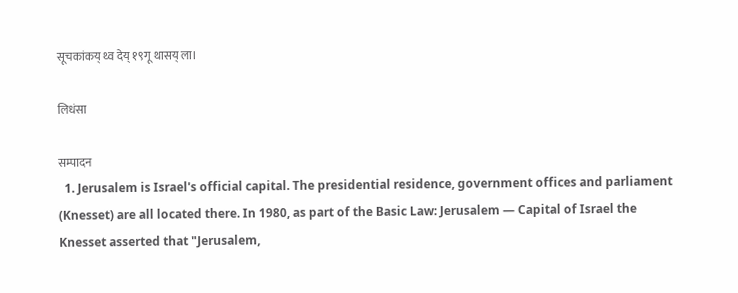सूचकांकय् थ्व देय् १९गू थासय् ला।

लिधंसा

सम्पादन
  1. Jerusalem is Israel's official capital. The presidential residence, government offices and parliament (Knesset) are all located there. In 1980, as part of the Basic Law: Jerusalem — Capital of Israel the Knesset asserted that "Jerusalem,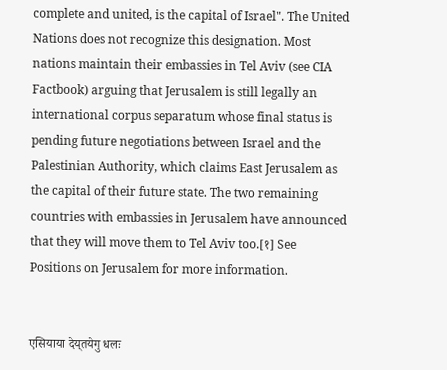complete and united, is the capital of Israel". The United Nations does not recognize this designation. Most nations maintain their embassies in Tel Aviv (see CIA Factbook) arguing that Jerusalem is still legally an international corpus separatum whose final status is pending future negotiations between Israel and the Palestinian Authority, which claims East Jerusalem as the capital of their future state. The two remaining countries with embassies in Jerusalem have announced that they will move them to Tel Aviv too.[१] See Positions on Jerusalem for more information.


एसियाया देय्‌तयेगु धलः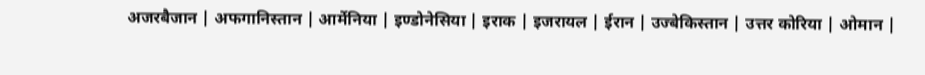अजरबैजान | अफगानिस्तान | आर्मेनिया | इण्डोनेसिया | इराक | इजरायल | ईरान | उज्बेकिस्तान | उत्तर कोरिया | ओमान |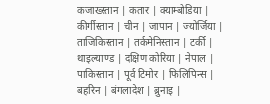कजाख्स्तान | कतार | क्याम्बोडिया | कीर्गीस्तान | चीन | जापान | ज्योर्जिया | ताजिकिस्तान | तर्कमेनिस्तान | टर्की | थाइल्याण्ड | दक्षिण कोरिया | नेपाल | पाकिस्तान | पूर्व टिमोर | फिलिपिन्स | बहरिन | बंगलादेश | ब्रुनाइ |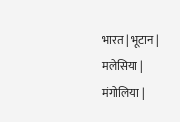भारत | भूटान | मलेसिया | मंगोलिया |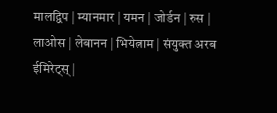मालद्विप | म्यानमार | यमन | जोर्डन | रुस | लाओस | लेबानन | भियेत्नाम | संयुक्त अरब ईमिरेट्स् |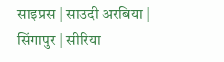साइप्रस | साउदी अरबिया | सिंगापुर | सीरिया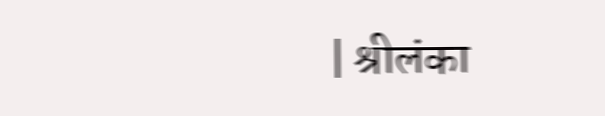| श्रीलंका